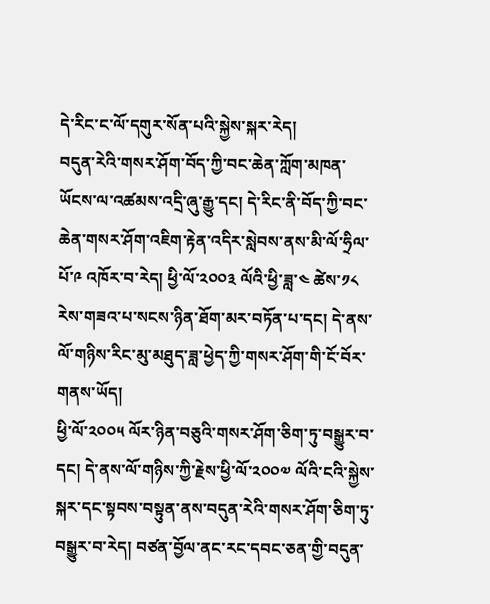དེ་རིང་ང་ལོ་དགུར་སོན་པའི་སྐྱེས་སྐར་རེད།
བདུན་རེའི་གསར་ཤོག་བོད་ཀྱི་བང་ཆེན་ཀློག་མཁན་ཡོངས་ལ་འཚམས་འདྲི་ཞུ་རྒྱུ་དང། དེ་རིང་ནི་བོད་ཀྱི་བང་ཆེན་གསར་ཤོག་འཇིག་རྟེན་འདིར་སླེབས་ནས་མི་ལོ་ཧྲིལ་པོ་༩ འཁོར་བ་རེད། ཕྱི་ལོ་༢༠༠༣ ལོའི་ཕྱི་ཟླ་༤ ཚེས་༡༨ རེས་གཟའ་པ་སངས་ཉིན་ཐོག་མར་བཏོན་པ་དང། དེ་ནས་ལོ་གཉིས་རིང་མུ་མཐུད་ཟླ་ཕྱེད་ཀྱི་གསར་ཤོག་གི་ངོ་བོར་གནས་ཡོད།
ཕྱི་ལོ་༢༠༠༥ ལོར་ཉིན་བཅུའི་གསར་ཤོག་ཅིག་ཏུ་བསྒྱུར་བ་དང། དེ་ནས་ལོ་གཉིས་ཀྱི་རྗེས་ཕྱི་ལོ་༢༠༠༧ ལོའི་ངའི་སྐྱེས་སྐར་དང་སྟབས་བསྟུན་ནས་བདུན་རེའི་གསར་ཤོག་ཅིག་ཏུ་བསྒྱུར་བ་རེད། བཙན་བྱོལ་ནང་རང་དབང་ཅན་གྱི་བདུན་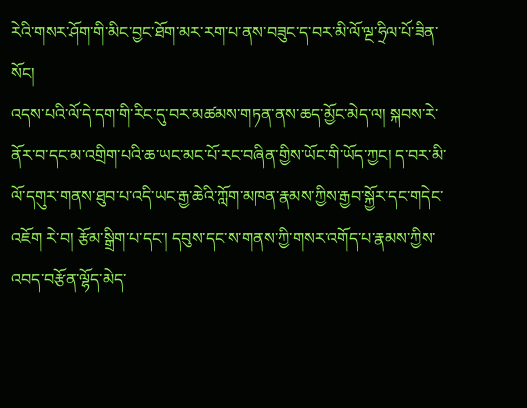རེའི་གསར་ཤོག་གི་མིང་བྱང་ཐོག་མར་རག་པ་ནས་བཟུང་ད་བར་མི་ལོ་ལྔ་ཧྲིལ་པོ་ཟིན་སོང།
འདས་པའི་ལོ་དེ་དག་གི་རིང་དུ་བར་མཚམས་གཏན་ནས་ཆད་མྱོང་མེད་ལ། སྐབས་རེ་ནོར་བ་དང་མ་འགྲིག་པའི་ཆ་ཡང་མང་པོ་རང་བཞིན་གྱིས་ཡོང་གི་ཡོད་ཀྱང། ད་བར་མི་ལོ་དགུར་གནས་ཐུབ་པ་འདི་ཡང་རྒྱ་ཆེའི་ཀློག་མཁན་རྣམས་ཀྱིས་རྒྱབ་སྐྱོར་དང་གདེང་འཇོག རེ་བ། རྩོམ་སྒྲིག་པ་དང་། དབུས་དང་ས་གནས་ཀྱི་གསར་འགོད་པ་རྣམས་ཀྱིས་འབད་བརྩོན་ལྷོད་མེད་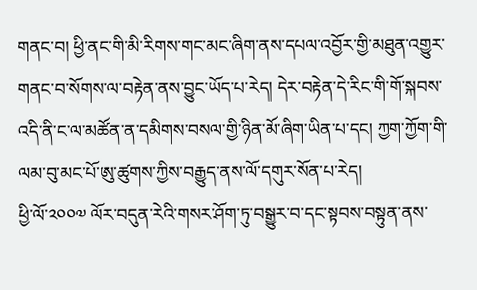གནང་བ། ཕྱི་ནང་གི་མི་རིགས་གང་མང་ཞིག་ནས་དཔལ་འབྱོར་གྱི་མཐུན་འགྱུར་གནང་བ་སོགས་ལ་བརྟེན་ནས་བྱུང་ཡོད་པ་རེད། དེར་བརྟེན་དེ་རིང་གི་གོ་སྐབས་འདི་ནི་ང་ལ་མཚོན་ན་དམིགས་བསལ་གྱི་ཉིན་མོ་ཞིག་ཡིན་པ་དང། ཀྱག་ཀྱོག་གི་ལམ་བུ་མང་པོ་ཨུ་ཚུགས་ཀྱིས་བརྒྱུད་ནས་ལོ་དགུར་སོན་པ་རེད།
ཕྱི་ལོ་༢༠༠༧ ལོར་བདུན་རེའི་གསར་ཤོག་ཏུ་བསྒྱུར་བ་དང་སྟབས་བསྟུན་ནས་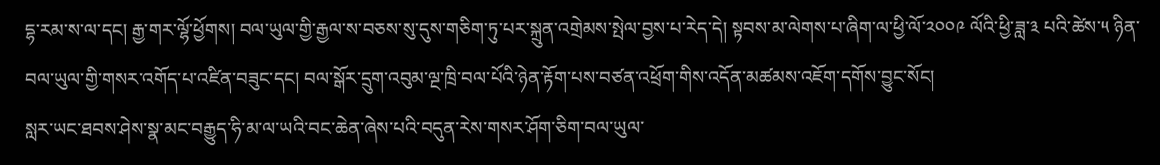དྷ་རམ་ས་ལ་དང། རྒྱ་གར་ལྷོ་ཕྱོགས། བལ་ཡུལ་གྱི་རྒྱལ་ས་བཅས་སུ་དུས་གཅིག་ཏུ་པར་སྐྲུན་འགྲེམས་སྤེལ་བྱས་པ་རེད་དེ། སྟབས་མ་ལེགས་པ་ཞིག་ལ་ཕྱི་ལོ་༢༠༠༩ ལོའི་ཕྱི་ཟླ་༣ པའི་ཚེས་༥ ཉིན་བལ་ཡུལ་གྱི་གསར་འགོད་པ་འཛིན་བཟུང་དང། བལ་སྒོར་དྲུག་འབུམ་ལྔ་ཁྲི་བལ་པོའི་ཉེན་རྟོག་པས་བཙན་འཕྲོག་གིས་འདོན་མཚམས་འཇོག་དགོས་བྱུང་སོང།
སླར་ཡང་ཐབས་ཤེས་སྣ་མང་བརྒྱུད་ཧི་མ་ལ་ཡའི་བང་ཆེན་ཞེས་པའི་བདུན་རེས་གསར་ཤོག་ཅིག་བལ་ཡུལ་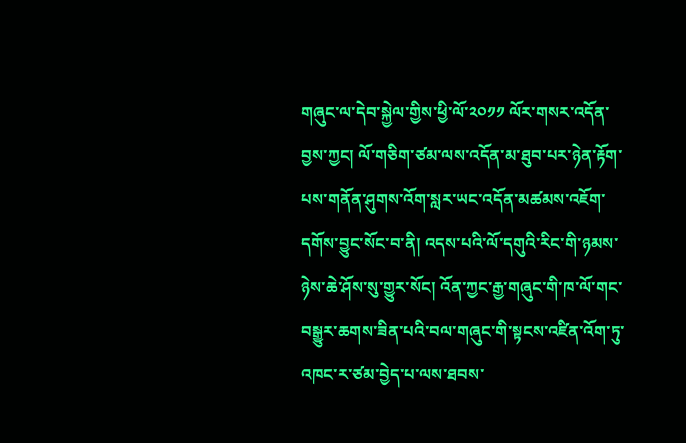གཞུང་ལ་དེབ་སྐྱེལ་གྱིས་ཕྱི་ལོ་༢༠༡༡ ལོར་གསར་འདོན་བྱས་ཀྱང། ལོ་གཅིག་ཙམ་ལས་འདོན་མ་ཐུབ་པར་ཉེན་རྟོག་པས་གནོན་ཤུགས་འོག་སླར་ཡང་འདོན་མཚམས་འཇོག་དགོས་བྱུང་སོང་བ་ནི། འདས་པའི་ལོ་དགུའི་རིང་གི་ཉམས་ཉེས་ཆེ་ཤོས་སུ་གྱུར་སོང། འོན་ཀྱང་རྒྱ་གཞུང་གི་ཁ་ལོ་གང་བསྒྱུར་ཆགས་ཟིན་པའི་བལ་གཞུང་གི་སྟངས་འཛིན་འོག་ཏུ་འཁང་ར་ཙམ་བྱེད་པ་ལས་ཐབས་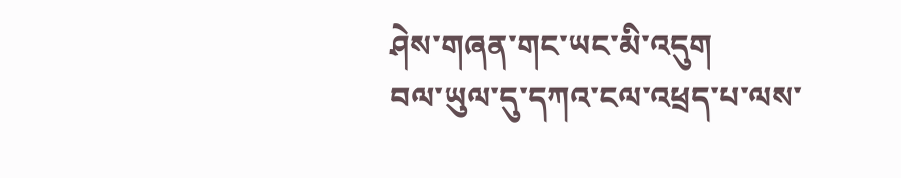ཤེས་གཞན་གང་ཡང་མི་འདུག
བལ་ཡུལ་དུ་དཀའ་ངལ་འཕྲད་པ་ལས་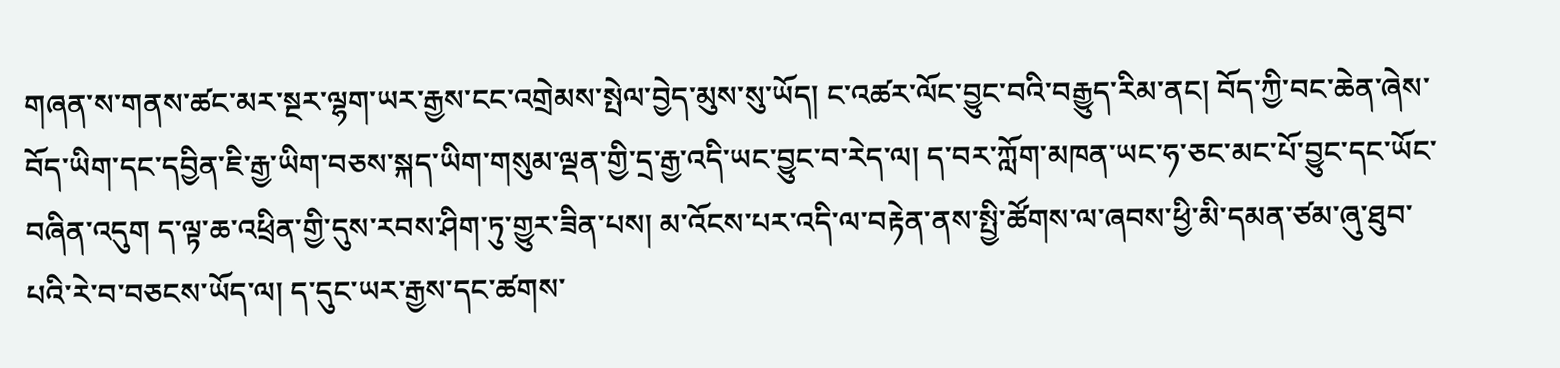གཞན་ས་གནས་ཚང་མར་སྔར་ལྷག་ཡར་རྒྱས་ངང་འགྲེམས་སྤེལ་བྱེད་མུས་སུ་ཡོད། ང་འཚར་ལོང་བྱུང་བའི་བརྒྱུད་རིམ་ནང། བོད་ཀྱི་བང་ཆེན་ཞེས་བོད་ཡིག་དང་དབྱིན་ཇི་རྒྱ་ཡིག་བཅས་སྐད་ཡིག་གསུམ་ལྡན་གྱི་དྲ་རྒྱ་འདི་ཡང་བྱུང་བ་རེད་ལ། ད་བར་ཀློག་མཁན་ཡང་ཧ་ཅང་མང་པོ་བྱུང་དང་ཡོང་བཞིན་འདུག ད་ལྟ་ཆ་འཕྲིན་གྱི་དུས་རབས་ཤིག་ཏུ་གྱུར་ཟིན་པས། མ་འོངས་པར་འདི་ལ་བརྟེན་ནས་སྤྱི་ཚོགས་ལ་ཞབས་ཕྱི་མི་དམན་ཙམ་ཞུ་ཐུབ་པའི་རེ་བ་བཅངས་ཡོད་ལ། ད་དུང་ཡར་རྒྱས་དང་ཚགས་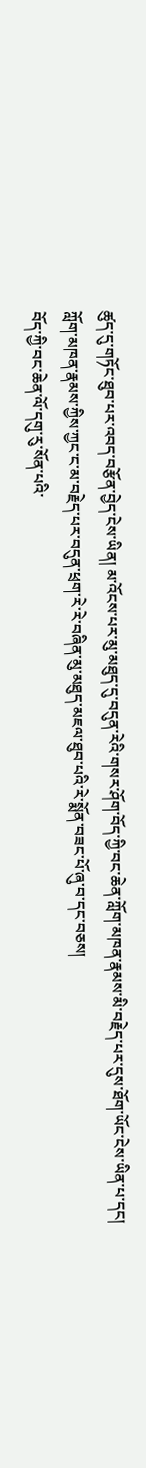ཚུད་དུ་གཏོང་ཐུབ་པར་འབད་བརྩོན་བྱེད་ངེས་ཡིན། མ་འོངས་པར་མུ་མཐུད་དུ་བདུན་རེའི་གསར་ཤོག་བོད་ཀྱི་བང་ཆེན་ཀློག་མཁན་རྣམས་མི་བརྗེད་པར་དུས་ཐོག་ཡོང་ངེས་ཡིན་པ་དང། ཀློག་མཁན་རྣམས་ཀྱིས་ཀྱང་ང་མ་བརྗེད་པར་བདུན་ཕྲག་རེ་རེ་བཞིན་མུ་མཐུད་མཇལ་ཐུབ་པའི་རེ་སྨོན་བཟང་པོ་ཞུ་བ་དང་བཅས།
བོད་ཀྱི་བང་ཆེན་ལོ་དགུ་རུ་སོན་པའི་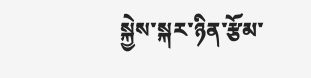སྐྱེས་སྐར་ཉིན་རྩོམ་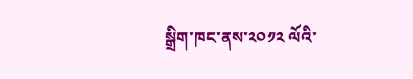སྒྲིག་ཁང་ནས་༢༠༡༢ ལོའི་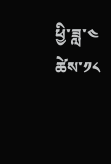ཕྱི་ཟླ་༤ ཚེས་༡༨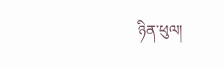ཉིན་ཕུལ།